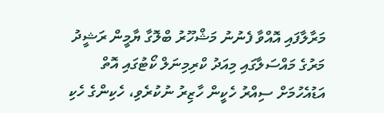މަރާލާފައި އޮއްވާ ފެނުނު މަޝްހޫރު ބްލޮގާ ޔާމީން ރަޝީދު މަރުގެ މައްސަލާގައި މިއަދު ކްރިމިނަލް ކޯޓުގައި އޮތް އަޑުއެހުމަށް ސިއްރު ހެކީން ހާޒިރު ނުކުރެވި، ހެކިންގެ ހެކި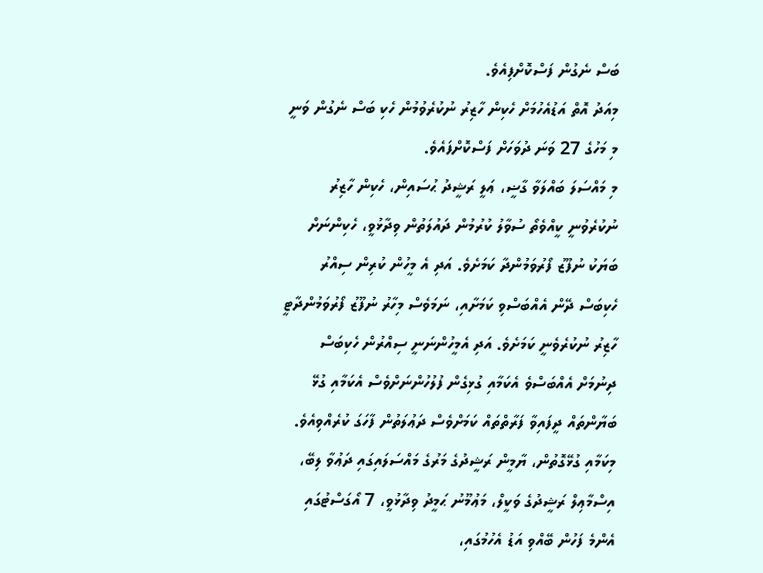ބަސް ނެގުން ފަސްކޮށްފިއެވެ.
މިއަދު އޮތް އަޑުއެހުމަށް ހެކިން ހާޒިރު ނުކުރެވުމުން ހެކި ބަސް ނެގުން ވަނީ މި މަހުގެ 27 ވަނަ ދުވަހަށް ފަސްކޮށްފައެވެ.
މި މައްސަލަ ބައްލަވާ ގާޟީ، ޢަލީ ރަޝީދު ޙުސައިން، ހެކިން ހާޒިރު ނުކުރެވުނީ ކީއްވެތޯ ސުވާލު ކުރުމުން ދައުލަތުން ވިދާޅުވީ، ހެކިންނަށް ބަޔަކު ނުފޫޒު ފޯރުވަމުންދާ ކަމަށެވެ. އަދި އެ މީހުން ކުރިން ސިއްރު ހެކިބަސް ދޭން އެއްބަސްވި ކަމަށާއި، ނަމަވެސް މިހާރު ނުފޫޒު ފޯރުވަމުންދާޓީ ހާޒިރު ނުކުރެވެނީ ކަމަށެވެ. އަދި އެމީހުންނަނީ ސިއްރުން ހެކިބަސް ދިނުމަށް އެއްބަސްވެ އެކަމާއި ގުޅިގެން ފުލުހުންނަށްވެސް އެކަމާއި ގުޅޭ ބަޔާންތައް ދީފައިވާ ފަރާތްތައް ކަމަށްވެސް ދަޢުލަތުން ފާހަގަ ކުރެއްވިއެވެ.
މިކަމާއި ގުޅޭގޮތުން، ޔާމީން ރަޝީދުގެ މަރުގެ މައްސަލައިގައި ދަޢުވާ ލިބޭ، އިސްމާޢިލް ރަޝީދުގެ ވަކީލް، މަޢުމޫނު ޙަމީދު ވިދާޅުވީ، 7 އޯގަސްޓުގައި އެންމެ ފަހުން ބޭއްވި އަޑު އެހުމުގައި،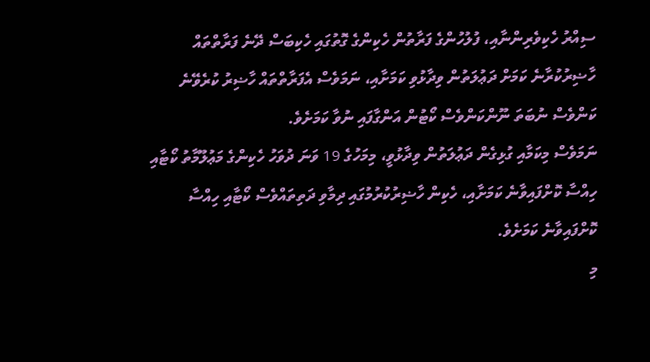ސިއްރު ހެކިވެރިންނާއި، ފުލުހުންގެ ފަރާތުން ހެކިންގެ ގޮތުގައި ހެކިބަސް ދޭނެ ފަރާތްތައް ހާޟިރުކުރާނެ ކަމަށް ދަޢުލަތުން ވިދާޅުވި ކަމަށާއި، ނަމަވެސް އެފަރާތްތައް ހާޟިރު ކުރެވޭނެ ކަންވެސް ނުބަތަ ނޫންކަންވެސް ކޯޓުން އަންގާފައި ނުވާ ކަމަށެވެ.
ނަމަވެސް މިކަމާއި ގުޅިގެން ދަޢުލަތުން ވިދާޅުވީ، މިމަހުގެ 19 ވަނަ ދުވަހު ހެކިންގެ މަޢުލޫމާތު ކޯޓާއި ހިއްސާ ކޮށްފައިވާނެ ކަމަށާއި، ހެކިން ހާޟިރުކުރުމުގައި ދިމާވި ދަތިތައްވެސް ކޯޓާއި ހިއްސާ ކޮށްފައިވާނެ ކަމަށެވެ.
މި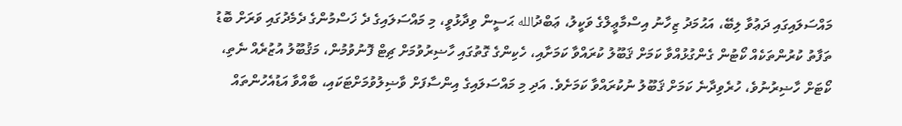މައްސަލައިގައި ދަޢުވާ ލިބޭ، އަޙުމަދު ޒިހާނު އިސްމާޢީލްގެ ވަކީލު، ޢަބްދުالله ޙަސީން ވިދާޅުވީ، މި މައްސަލައިގެ ދެ ޚަސްމުންގެ ދެމެދުގައި ވަރަށް ބޮޑު ތަފާތު ކުރުންތަކެއް ކޯޓުން ގެންގުޅުއްވާ ކަމަށް ޤަބޫލު ކުރައްވާ ކަމަށާއި، ހެކިންގެ ގޮތުގައި ހާޟިރުވުމަށް ޗިޓް ފޮނުވުމުން، މަޤުބޫލު އުޒުރެއް ނެތި، ކޯޓަށް ހާޟިރުނުވެ، ހުރެވިދާނެ ކަމަށް ޤަބޫލު ނުކުރައްވާ ކަމަށެވެ. އަދި މި މައްސަލައިގެ އިންސާފަށް ވާޟިލުވުމަށްޓަކައި، ބާއްވާ އަޑުއެހުންތައް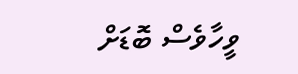ވީހާވެސް ބޮޑަށް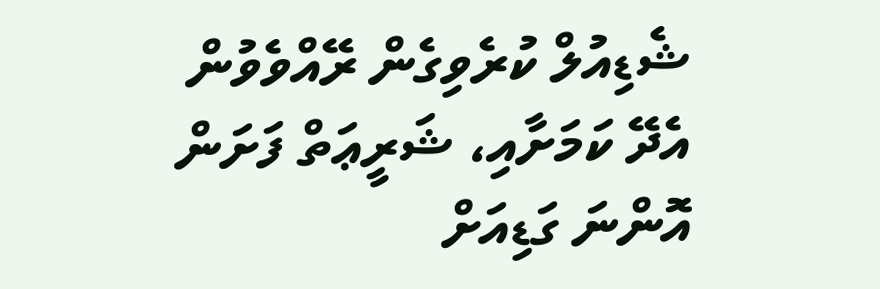ޝެޑިއުލް ކުރެވިގެން ރޭއްވެވުން އެދޭ ކަމަށާއި، ޝަރީޢަތް ފަށަން އޮންނަ ގަޑިއަށް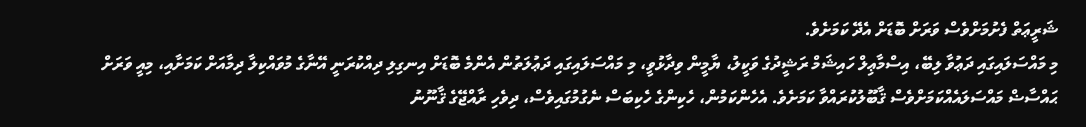ޝަރީޢަތް ފެށުމަށްވެސް ވަރަށް ބޮޑަށް އެދޭ ކަމަށެވެ.
މި މައްސަލައިގައި ދަޢުވާ ލިބޭ، އިސްމާޢިލް ހައިޝަމް ރަޝީދުގެ ވަކީލު، ޔާމީން ވިދާޅުވީ، މި މައްސަލައިގައި ދަޢުލަތުން އެންމެ ބޮޑަށް އިނގިލި ދިއްކުރަނީ އޭނާގެ މުވައްކިލާ ދިމާއަށް ކަމަށާއި، މިއީ ވަރަށް ޙައްސާޟް މައްސަލައެއްކަމަށްވެސް ޤާބޫލުކުރައްވާ ކަމަށެވެ. އެހެންކަމުން، ހެކިންގެ ހެކިބަސް ނެގުމުގައިވެސް، ދިވެހި ރާއްޖޭގެ ޤާނޫނު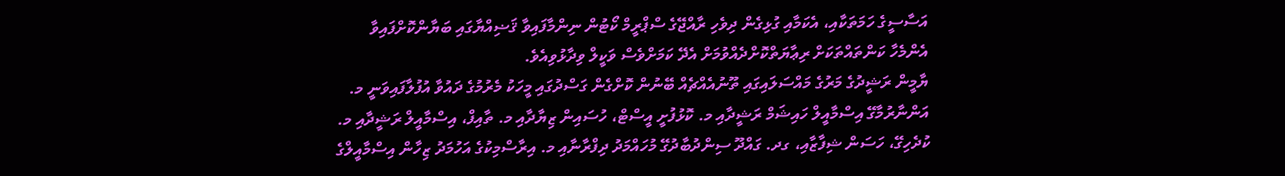އަސާސީގެ ހަމަތަކާއި، އެކަމާއި ގުޅިގެން ދިވެހި ރާއްޖޭގެ ސްޕްރީމް ކޯޓުން ނިންމާފައިވާ ޤަޟިއްޔާގައި ބަޔާންކޮށްފައިވާ އެންމެހާ ކަންތައްތަކަށް ރިޢާޔަތްކޮށްދެއްވުމަށް އެދޭ ކަމަށްވެސް ވަކީލް ވިދާޅުވިއެވެ.
ޔާމީން ރަޝީދުގެ މަރުގެ މައްސަލައިގައި ތޫނުއެއްޗެއް ބޭނުން ކޮށްގެން ގަސްދުގައި މީހަކު މެރުމުގެ ދައުވާ އުފުލާފައިވަނީ މ. އަންނާރުމާގޭ އިސްމާއީލް ހައިޝަމް ރަޝީދާއި މ. ކޮޅުފުށީ އީސްޓް، ހުސައިން ޒިޔާދާއި މ. ތާއިފް، އިސްމާއީލް ރަޝީދާއި މ. ކުދެހިގޭ، ހަސަން ޝިފާޒާއި، ގދ. ގައްދޫ ސިންދުބާދުގޭ މުހައްމަދު ދިފްރާނާއި މ. އިރާސްމިކުގެ އަހުމަދު ޒިހާން އިސްމާއީލްގެ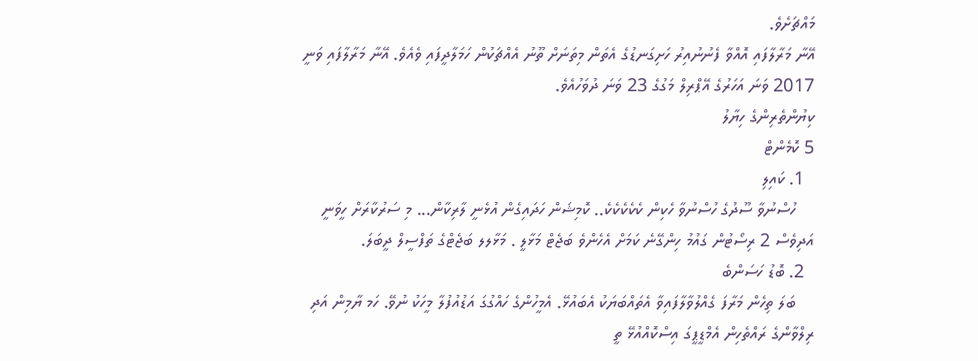މައްޗަށެވެ.
އޭނާ މަރާލާފައި އޮއްވާ ފެނުނުއިރު ހަށިގަނޑުގެ އެތަން މިތަނަށް ތޫނު އެއްޗަކުން ހަމަލާދީފައި ވެއެވެ. އޭނާ މަރާލާފައި ވަނީ 2017 ވަނަ އަހަރުގެ އޭޕްރިލް މަގުގެ 23 ވަނަ ދުވަހުއެވެ.
ކިޔުންތެރިންގެ ހިޔާލު
5 ކޮމެންޓް
  1. ކައިލި
    ހުސްނުވާ ސޫދުގެ ހުސްނުވާ ހެކިން ކެކެކެކެކެ.. ކޮމިޝަން ހަދައިގެން އުޅެނީ ލާރިކާން... މި ސަރުކާރަށް ހީވަނީ އަދިވެސް 2 ރިސޯޓުން ގައުމު ހިންގޭނެ ކަމަށް އެހެންވެ ބަޖެޓް މަޅާލީ . މަޅާލލ ބަޖެޓްގެ ތަފްސީލް ދީބަލަ.
  2. ބޮޑު ހަސަންބެ
    ބަލަ ތިހެން މަރާފަ ގެއްލުވާލާފައިވާ އެތައްބަޔަކު އެބައުޅޭ. އެމީހުންގެ ހައްގުގަ އަޑުއުފުލާ މީހަކު ނުވޭ. ހަމ ޔާމިން އަދި ރިލްވާންގެ ރައްތެހިން އެމްޑީޕީގަ އިސްކޮއްއުޅޭ ތީ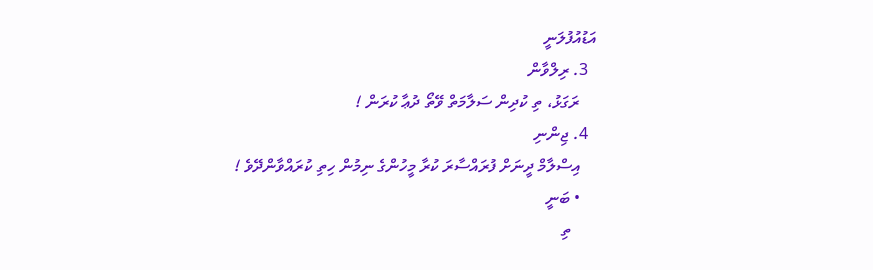އަޑުއުފުލަނީ
  3. ރިލްވާން
    ރަގަޅު، ތި ކުދިން ސަލާމަތް ވޭތޯ ދުޢާ ކުރަން !
  4. ޖިންނި
    އިސްލާމް ދީނަށް ފުރައްސާރަ ކުރާ މީހުންގެ ނިމުން ހިތި ކުރައްވާންދޭވެ !
    • ބަނީ
      ތި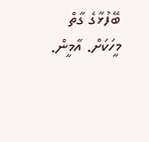ބޭފުޅާގެ ގާތް މީހަކަށް. އާމީން.